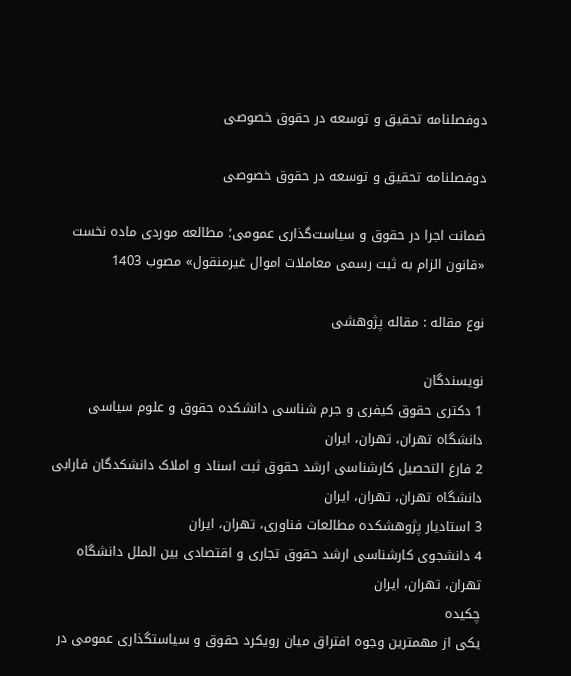دوفصلنامه تحقیق و توسعه در حقوق خصوصی

دوفصلنامه تحقیق و توسعه در حقوق خصوصی

ضمانت اجرا در حقوق و سیاست‌گذاری عمومی؛ مطالعه موردی ماده نخست «قانون الزام به ثبت رسمی معاملات اموال غیرمنقول» مصوب 1403

نوع مقاله : مقاله پژوهشی

نویسندگان
1 دکتری حقوق کیفری و جرم شناسی دانشکده حقوق و علوم سیاسی دانشگاه تهران، تهران، ایران
2 فارغ التحصیل کارشناسی ارشد حقوق ثبت اسناد و املاک دانشکدگان فارابی دانشگاه تهران، تهران، ایران
3 استادیار پژوهشکده مطالعات فناوری، تهران، ایران
4 دانشجوی کارشناسی ارشد حقوق تجاری و اقتصادی بین الملل دانشگاه تهران، تهران، ایران
چکیده
یکی از مهمترین وجوه افتراق میان رویکرد حقوق و سیاستگذاری عمومی در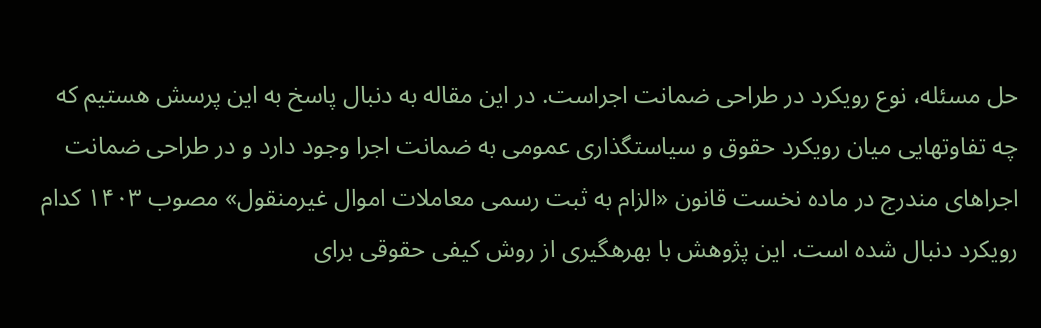حل مسئله، نوع رویکرد در طراحی ضمانت اجراست. در این مقاله به دنبال پاسخ به این پرسش هستیم که چه تفاوتهایی میان رویکرد حقوق و سیاستگذاری عمومی به ضمانت اجرا وجود دارد و در طراحی ضمانت اجراهای مندرج در ماده نخست قانون «الزام به ثبت رسمی معاملات اموال غیرمنقول» مصوب ۱۴۰۳ کدام رویکرد دنبال شده است. این پژوهش با بهرهگیری از روش کیفی حقوقی برای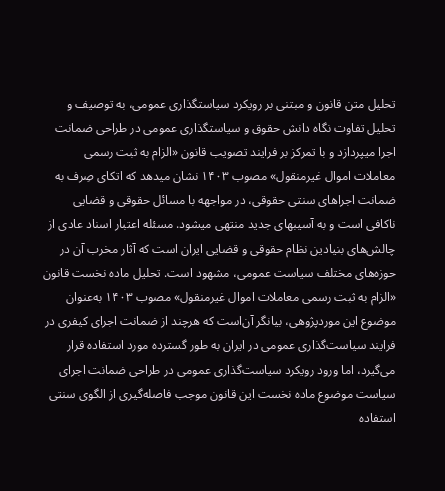تحلیل متن قانون و مبتنی بر رویکرد سیاستگذاری عمومی، به توصیف و تحلیل تفاوت نگاه دانش حقوق و سیاستگذاری عمومی در طراحی ضمانت اجرا میپردازد و با تمرکز بر فرایند تصویب قانون «الزام به ثبت رسمی معاملات اموال غیرمنقول» مصوب ۱۴۰۳ نشان میدهد که اتکای صِرف به ضمانت اجراهای سنتی حقوقی، در مواجهه با مسائل حقوقی و قضایی ناکافی است و به آسیبهای جدید منتهی میشود. مسئله اعتبار اسناد عادی از چالش‌های بنیادین نظام حقوقی و قضایی ایران است که آثار مخرب آن در حوزه‌های مختلف سیاست عمومی، مشهود است. تحلیل ماده نخست قانون «الزام به ثبت رسمی معاملات اموال غیرمنقول» مصوب ۱۴۰۳ به‌عنوان موضوع این موردپژوهی، بیانگر آن‌است که هرچند از ضمانت اجرای کیفری در فرایند سیاست‌گذاری عمومی در ایران به طور گسترده مورد استفاده قرار می‌گیرد، اما ورود رویکرد سیاست‌گذاری عمومی در طراحی ضمانت اجرای سیاست موضوع ماده نخست این قانون موجب فاصله‌گیری از الگوی سنتی استفاده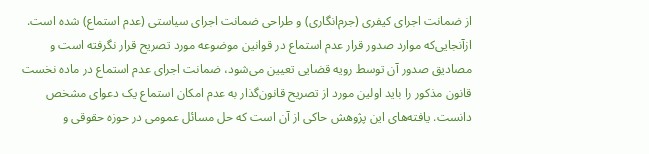از ضمانت اجرای کیفری (جرم‌انگاری) و طراحی ضمانت اجرای سیاستی (عدم استماع) شده است. ازآنجایی‌که موارد صدور قرار عدم استماع در قوانین موضوعه مورد تصریح قرار نگرفته است و مصادیق صدور آن توسط رویه قضایی تعیین می‌شود، ضمانت اجرای عدم استماع در ماده نخست قانون مذکور را باید اولین مورد از تصریح قانون‌گذار به عدم امکان استماع یک دعوای مشخص دانست. یافته‌های این پژوهش حاکی از آن است که حل مسائل عمومی در حوزه حقوقی و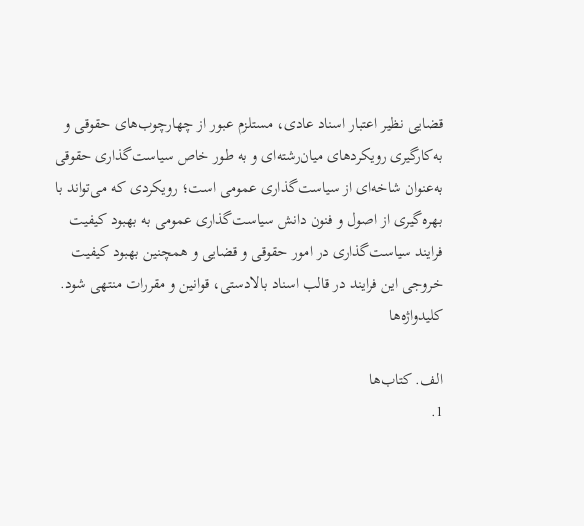قضایی نظیر اعتبار اسناد عادی، مستلزم عبور از چهارچوب‌های حقوقی و به‌کارگیری رویکردهای میان‌رشته‌ای و به طور خاص سیاست‌گذاری حقوقی به‌عنوان شاخه‌ای از سیاست‌گذاری عمومی است؛ رویکردی که می‌تواند با بهره‌گیری از اصول و فنون دانش سیاست‌گذاری عمومی به بهبود کیفیت فرایند سیاست‌گذاری در امور حقوقی و قضایی و همچنین بهبود کیفیت خروجی این فرایند در قالب اسناد بالادستی، قوانین و مقررات منتهی شود.
کلیدواژه‌ها

الف. کتاب‌ها
1.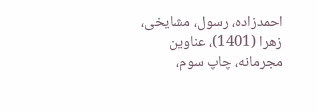احمدزاده، رسول، مشایخی، زهرا (1401)، عناوین مجرمانه، چاپ سوم،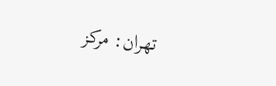تهران: مرکز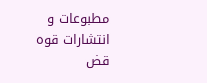مطبوعات و انتشارات قوه قض